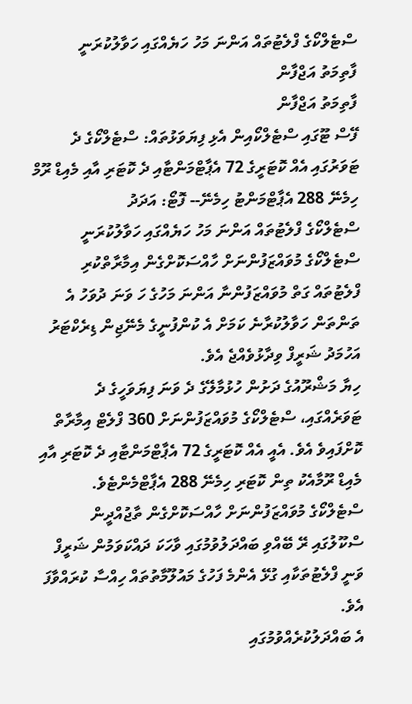ސްޓެލްކޯގެ ފްލެޓުތައް އަންނަ މަހު ހަޔެއްގައި ހަވާލުކުރަނީ
ފާތިމަތު އަޖްފާން
ފާތިމަތު އަޖްފާން
ފޭސް ޓޫގައި ސްޓެލްކޯއިން އެޅި ފިޔަވަޅުތައް: ސްޓެލްކޯގެ ދެ ޓަވަރުގައި އެއް ކޮޓަރީގެ 72 އެޕާޓްމަންޓާއި ދެ ކޮޓަރި އާއި މެއިޑް ރޫމް ހިމެނޭ 288 އެޕާޓްމަންޓު ހިމެނޭ-- ފޮޓޯ: އަދަދު
ސްޓެލްކޯގެ ފްލެޓުތައް އަންނަ މަހު ހަޔެއްގައި ހަވާލުކުރަނީ
ސްޓެލްކޯގެ މުވައްޒަފުންނަށް ހާއްސަކޮށްގެން އިމާރާތްކުރި ފްލެޓުތައް ގަތް މުވައްޒަފުންނާ އަންނަ މަހުގެ ހަ ވަނަ ދުވަހު އެ ތަންތަން ހަވާލުކުރާނެ ކަމަށް އެ ކުންފުނީގެ މެނޭޖިން ޑިރެކްޓަރު އަހުމަދު ޝަރީފް ވިދާޅުވެއްޖެ އެވެ.
ހިޔާ މަޝްރޫއުގެ ދަށުން ހުޅުމާލޭގެ ދެ ވަނަ ފިޔަވަހީގެ ދެ ޓަވަރެއްގައި، ސްޓެލްކޯގެ މުވައްޒަފުންނަށް 360 ފްލެޓް އިމާރާތް ކޮށްފައިވެ އެވެ. އެއީ އެއް ކޮޓަރީގެ 72 އެޕާޓްމަންޓާއި ދެ ކޮޓަރި އާއި މެއިޑް ރޫމާއެކު ތިން ކޮޓަރި ހިމެނޭ 288 އެޕާޓްމެންޓެވެ.
ސްޓެލްކޯގެ މުވައްޒަފުންނަށް ހާއްސަކޮށްގެން ތާޖުއްދީން ސްކޫލުގައި ރޭ ބޭއްވި ބައްދަލުވުމުގައި ވާހަކަ ދައްކަވަމުން ޝަރީފް ވަނީ ފްލެޓުތަކާއި ގުޅޭ އެންމެ ފަހުގެ މައުލޫމާތުތައް ހިއްސާ ކުރައްވާފަ އެވެ.
އެ ބައްދަލުކުރެއްވުމުގައި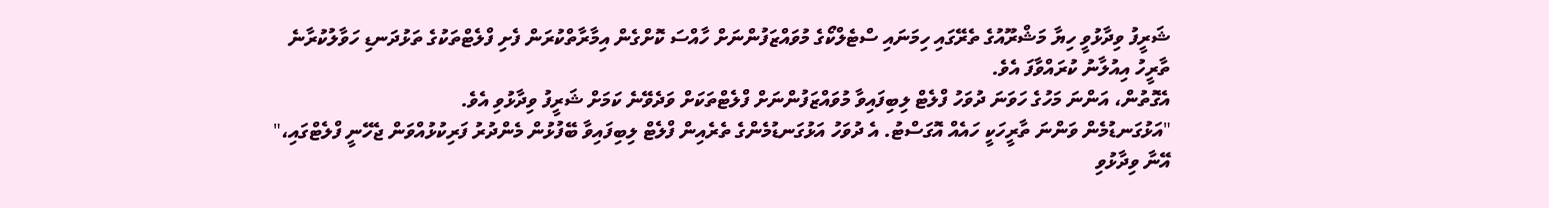ޝަރީފު ވިދާޅުވީ ހިޔާ މަޝްރޫއުގެ ތެރޭގައި ހިމަނައި ސްޓެލްކޯގެ މުވައްޒަފުންނަށް ހާއްސަ ކޮށްގެން އިމާރާތްކުރަން ފެށި ފްލެޓްތަކުގެ ތަޅުދަނޑި ހަވާލުކުރާނެ ތާރީހު އިއުލާނު ކުރައްވާފަ އެވެ.
އެގޮތުން، އަންނަ މަހުގެ ހަވަނަ ދުވަހު ފްލެޓް ލިބިފައިވާ މުވައްޒަފުންނަށް ފްލެޓްތަކަށް ވަދެވޭނެ ކަމަށް ޝަރީފު ވިދާޅުވި އެވެ.
"އަޅުގަނޑުމެން ވަންނަ ތާރީހަކީ ހައެއް އޮގަސްޓު. އެ ދުވަހު އަޅުގަނޑުމެންގެ ތެރެއިން ފްލެޓް ލިބިފައިވާ ބޭފުޅުން މެންދުރު ފަރިކުޅުއްވަން ޖެހޭނީ ފްލެޓްގައި،" އޭނާ ވިދާޅުވި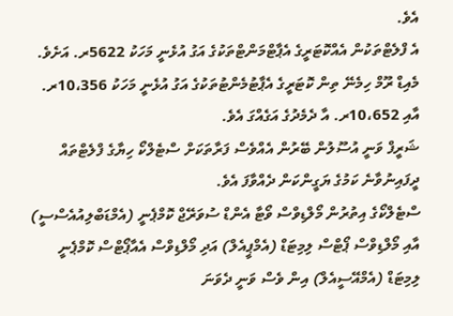އެވެ.
އެ ފްލެޓްތަކުން އެއްކޮޓަރީގެ އެޕާޓްމަންޓްތަކުގެ އަގު އުޅެނީ މަހަކު 5622ރ. އަށެވެ. މެއިޑް ރޫމް ހިމެނޭ ތިން ކޮޓަރީގެ އެޕާޓުމެންޓުތަކުގެ އަގު އުޅެނީ މަހަކު 10،356ރ. އާއި 10،652ރ. އާ ދެމެދުގެ އަގެއްގަ އެވެ.
ޝަރީފް ވަނީ އުސޫލުން ބޭރުން އެއްވެސް ފަރާތަކަށް ސްޓެލްކޯ ހިޔާގެ ފްލެޓްތައް ދީފައިނުވާނެ ކަމުގެ ޔަގީންކަން ދެއްވާފަ އެވެ.
ސްޓެލްކޯގެ އިތުރުން މޯލްޑިވްސް ވޯޓާ އެންޑް ސުވަރޭޖް ކޮމްޕެނީ (އެމްޑަބްލިއުއެސްސީ) އާއި މޯލްޑިވްސް ޕޯޓްސް ލިމިޓަޑް (އެމްޕީއެލް) އަދި މޯލްޑިވްސް އެއާޕޯޓްސް ކޮމްޕެނީ ލިމިޓަޑް (އެމްއޭސީއެލް) އިން ވެސް ވަނީ ދެވަނަ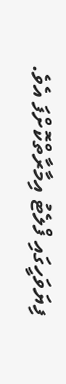ފިޔަވަހީގައި ފްލެޓު އިމާރާތްކޮށްފަ އެވެ.